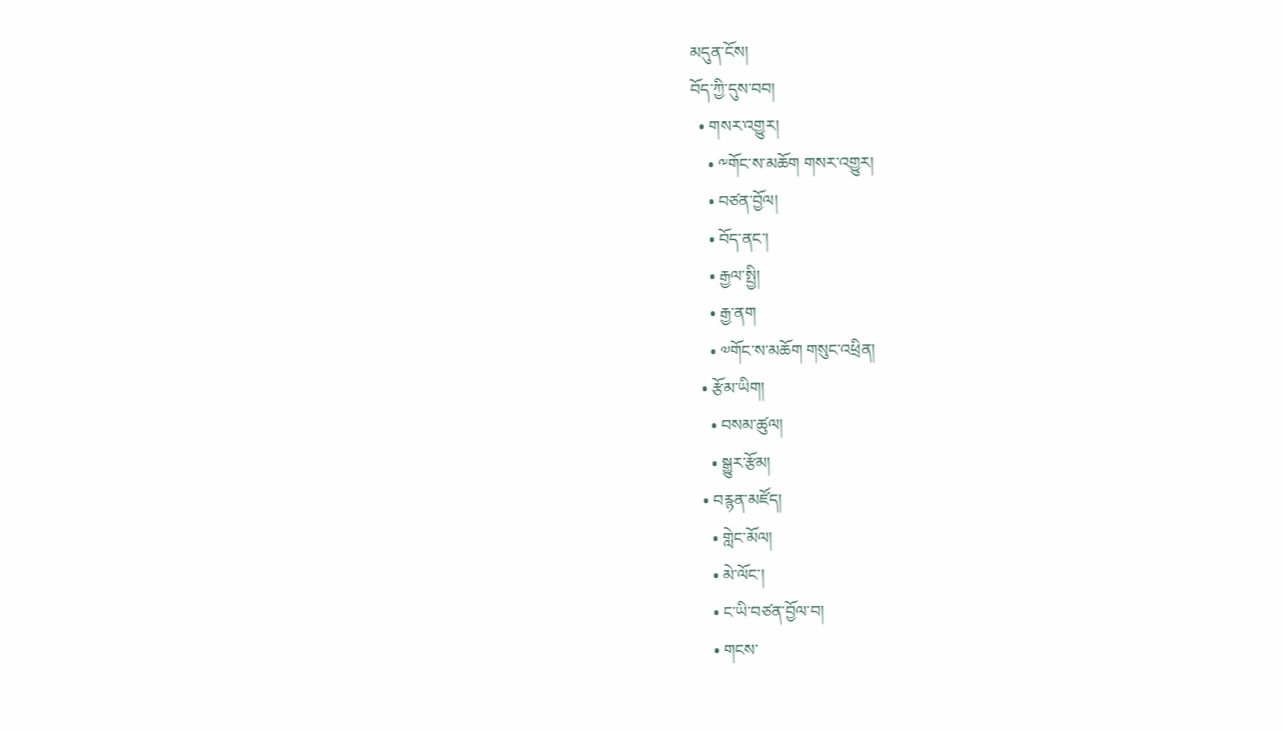མདུན་ངོས།
བོད་ཀྱི་དུས་བབ།
  • གསར་འགྱུར།
    • ༸གོང་ས་མཆོག གསར་འགྱུར།
    • བཙན་བྱོལ།
    • བོད་ནང་།
    • རྒྱལ་སྤྱི།
    • རྒྱ་ནག
    • ༧གོང་ས་མཆོག གསུང་འཕྲིན།
  • རྩོམ་ཡིག།
    • བསམ་ཚུལ།
    • སྒྱུར་རྩོམ།
  • བརྙན་མཛོད།
    • གླེང་མོལ།
    • མེ་ལོང་།
    • ང་ཡི་བཙན་བྱོལ་བ།
    • གངས་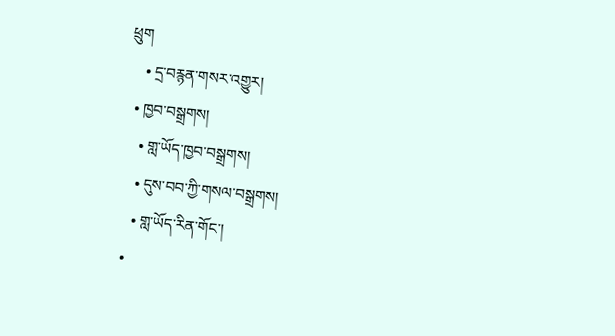ཕྲུག
    • དྲ་བརྙན་གསར་འགྱུར།
  • ཁྱབ་བསྒྲགས།
    • གླ་ཡོད་ཁྱབ་བསྒྲགས།
    • དུས་བབ་ཀྱི་གསལ་བསྒྲགས།
    • གླ་ཡོད་རིན་གོང་།
  •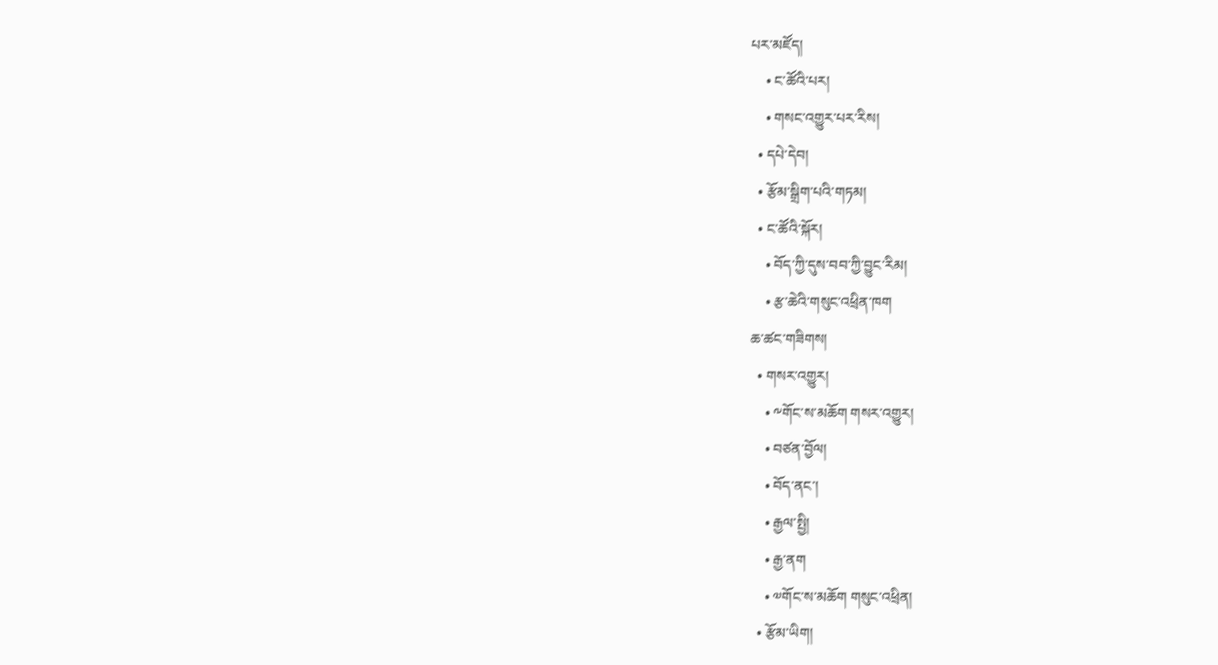པར་མཛོད།
    • ང་ཚོའི་པར།
    • གསང་འགྱུར་པར་རིས།
  • དཔེ་དེབ།
  • རྩོམ་སྒྲིག་པའི་གཏམ།
  • ང་ཚོའི་སྐོར།
    • བོད་ཀྱི་དུས་བབ་ཀྱི་བྱུང་རིམ།
    • རྩ་ཆེའི་གསུང་འཕྲིན་ཁག
ཆ་ཚང་གཟིགས།
  • གསར་འགྱུར།
    • ༸གོང་ས་མཆོག གསར་འགྱུར།
    • བཙན་བྱོལ།
    • བོད་ནང་།
    • རྒྱལ་སྤྱི།
    • རྒྱ་ནག
    • ༧གོང་ས་མཆོག གསུང་འཕྲིན།
  • རྩོམ་ཡིག།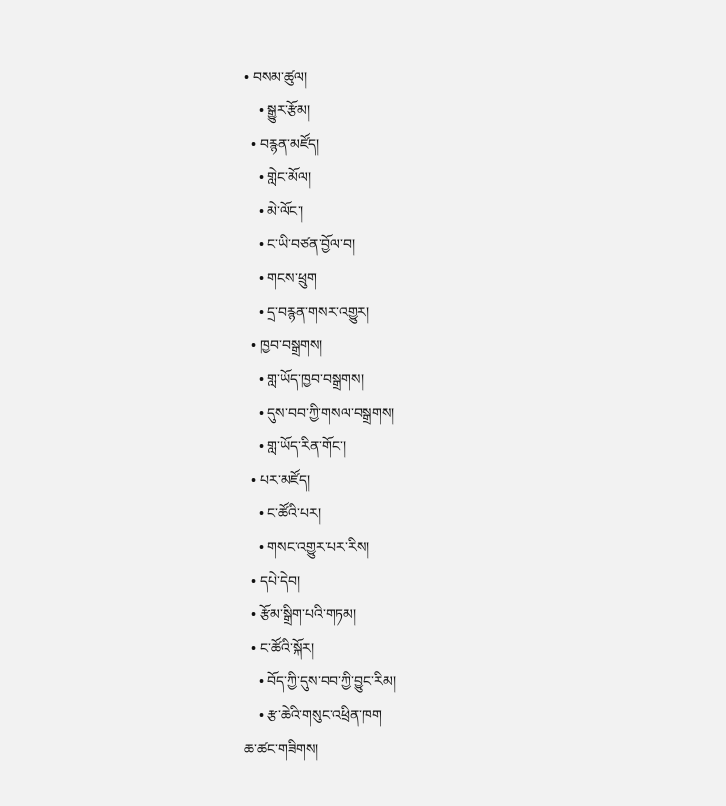• བསམ་ཚུལ།
    • སྒྱུར་རྩོམ།
  • བརྙན་མཛོད།
    • གླེང་མོལ།
    • མེ་ལོང་།
    • ང་ཡི་བཙན་བྱོལ་བ།
    • གངས་ཕྲུག
    • དྲ་བརྙན་གསར་འགྱུར།
  • ཁྱབ་བསྒྲགས།
    • གླ་ཡོད་ཁྱབ་བསྒྲགས།
    • དུས་བབ་ཀྱི་གསལ་བསྒྲགས།
    • གླ་ཡོད་རིན་གོང་།
  • པར་མཛོད།
    • ང་ཚོའི་པར།
    • གསང་འགྱུར་པར་རིས།
  • དཔེ་དེབ།
  • རྩོམ་སྒྲིག་པའི་གཏམ།
  • ང་ཚོའི་སྐོར།
    • བོད་ཀྱི་དུས་བབ་ཀྱི་བྱུང་རིམ།
    • རྩ་ཆེའི་གསུང་འཕྲིན་ཁག
ཆ་ཚང་གཟིགས།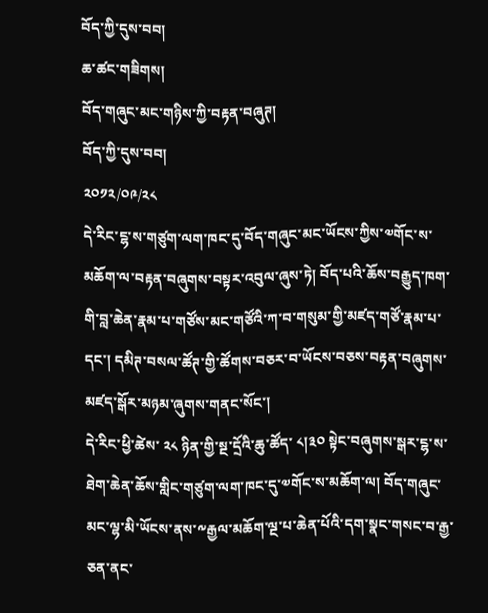བོད་ཀྱི་དུས་བབ།
ཆ་ཚང་གཟིགས།
བོད་གཞུང་མང་གཉིས་ཀྱི་བརྟན་བཞུཊ།
བོད་ཀྱི་དུས་བབ།
༢༠༡༢/༠༩/༢༨
དེ་རིང་ངྷ་ས་གཙུག་ལག་ཁང་དུ་བོད་གཞུང་མང་ཡོངས་ཀྱིས་༧གོང་ས་མཆོག་ལ་བརྟན་བཞུགས་བསྟར་འབུལ་ཞུས་ཏེ། བོད་པའི་ཆོས་བརྒྱུད་ཁག་གི་བླ་ཆེན་རྣམ་པ་གཙོས་མང་གཙོའི་ཀ་བ་གསུམ་གྱི་མཛད་གཙོ་རྣམ་པ་དང་། དམིཊ་བསལ་ཚོཊ་གྱི་ཚོགས་བཅར་བ་ཡོངས་བཅས་བརྟན་བཞུགས་མཛད་སྒོར་མཉམ་ཞུགས་གནང་སོང་།
དེ་རིང་ཕྱི་ཚེས་ ༢༨ ཉིན་གྱི་སྔ་དྲོའི་ཆུ་ཚོད་ ༨།༣༠ སྟེང་བཞུགས་སྒར་ངྷ་ས་ཐེག་ཆེན་ཆོས་གླིང་གཙུག་ལག་ཁང་དུ་༧གོང་ས་མཆོག་ལ། བོད་གཞུང་མང་ལྷ་མི་ཡོངས་ནས་༸རྒྱལ་མཆོག་ལྔ་པ་ཆེན་པོའི་དག་སྣང་གསང་བ་རྒྱ་ཅན་ནང་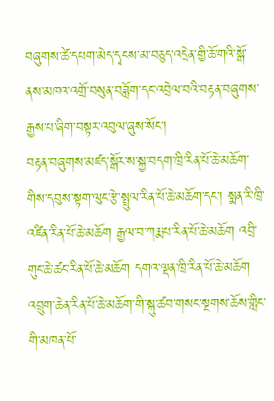བཞུགས་ཚེ་དཔག་མེད་དྭངས་མ་བཅུད་འདྲེན་གྱི་ཆོ་གའི་སྒོ་ནས་མཁའ་འགྲོ་བསུན་བཟློག་དང་འབྲེལ་བའི་བརྟན་བཞུགས་རྒྱས་པ་ཞིག་བསྟར་འབུལ་ཞུས་སོང་།
བརྟན་བཞུགས་མཛད་སྒོར་ས་སྐྱ་བདག་ཁྲི་རིན་པོ་ཆེ་མཆོག་གིས་དབུས་སྟག་ལུང་རྩེ་སྤྲུལ་རིན་པོ་ཆེ་མཆོག་དང་། སྨན་རི་ཁྲི་འཛིན་རིན་པོ་ཆེ་མཆོག རྒྱལ་བ་ཀརྨ་པ་རིན་པོ་ཆེ་མཆོག འབྲི་གུང་ཆེ་ཚང་རིན་པོ་ཆེ་མཆོག དགའ་ལྡན་ཁྲི་རིན་པོ་ཆེ་མཆོག འབྲུག་ཆེན་རིན་པོ་ཆེ་མཆོག་གི་སྐུ་ཚབ་གསང་སྔགས་ཆོས་གླིང་གི་མཁན་པོ་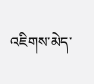འཇིགས་མེད་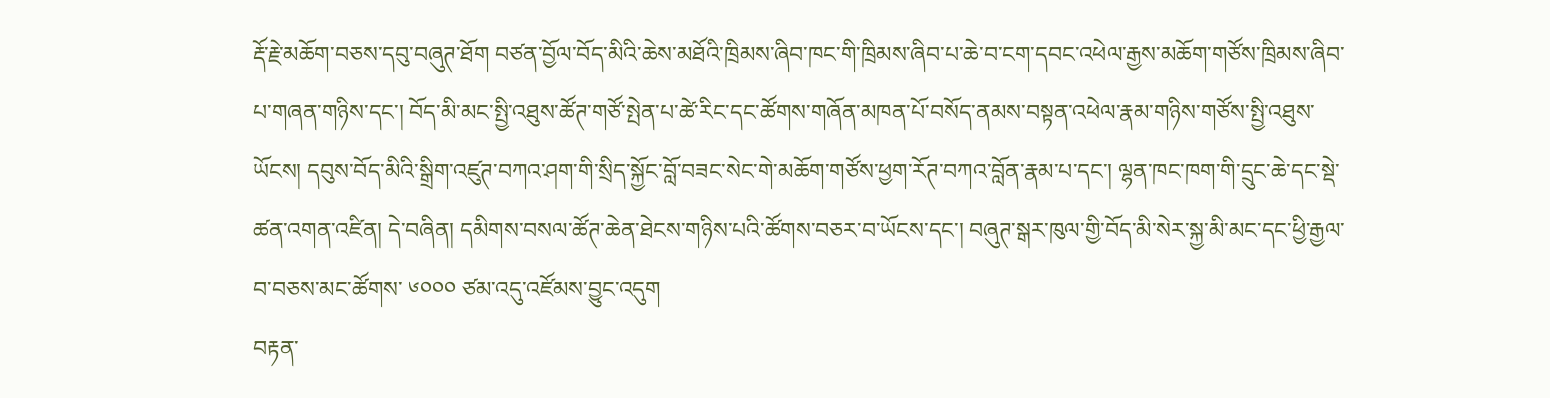རྡོ་རྗེ་མཆོག་བཅས་དབུ་བཞུཊ་ཐོག བཙན་བྱོལ་བོད་མིའི་ཆེས་མཐོའི་ཁྲིམས་ཞིབ་ཁང་གི་ཁྲིམས་ཞིབ་པ་ཆེ་བ་ངག་དབང་འཕེལ་རྒྱས་མཆོག་གཙོས་ཁྲིམས་ཞིབ་པ་གཞན་གཉིས་དང་། བོད་མི་མང་སྤྱི་འཐུས་ཚོཊ་གཙོ་སྤེན་པ་ཚེ་རིང་དང་ཚོགས་གཞོན་མཁན་པོ་བསོད་ནམས་བསྟན་འཕེལ་རྣམ་གཉིས་གཙོས་སྤྱི་འཐུས་ཡོངས། དབུས་བོད་མིའི་སྒྲིག་འཛུཊ་བཀའ་ཤག་གི་སྲིད་སྐྱོང་བློ་བཟང་སེང་གེ་མཆོག་གཙོས་ཕྱག་རོཊ་བཀའ་བློན་རྣམ་པ་དང་། ལྷན་ཁང་ཁག་གི་དྲུང་ཆེ་དང་སྡེ་ཚན་འགན་འཛིན། དེ་བཞིན། དམིགས་བསལ་ཚོཊ་ཆེན་ཐེངས་གཉིས་པའི་ཚོགས་བཅར་བ་ཡོངས་དང་། བཞུཊ་སྒར་ཁུལ་གྱི་བོད་མི་སེར་སྐྱ་མི་མང་དང་ཕྱི་རྒྱལ་བ་བཅས་མང་ཚོགས་ ༦༠༠༠ ཙམ་འདུ་འཛོམས་བྱུང་འདུག
བརྟན་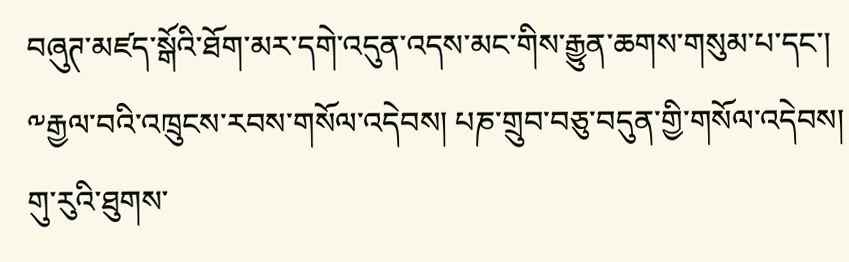བཞུཊ་མཛད་སྒོའི་ཐོག་མར་དགེ་འདུན་འདས་མང་གིས་རྒྱུན་ཆགས་གསུམ་པ་དང་། ༸རྒྱལ་བའི་འཁྲུངས་རབས་གསོལ་འདེབས། པཎ་གྲུབ་བཅུ་བདུན་གྱི་གསོལ་འདེབས། གུ་རུའི་ཐུགས་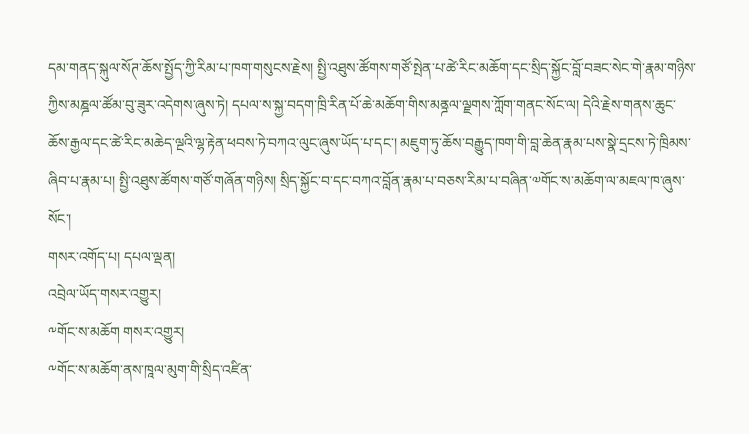དམ་གནད་སྐུལ་སོཊ་ཆོས་སྤྱོད་ཀྱི་རིམ་པ་ཁག་གསུངས་རྗེས། སྤྱི་འཐུས་ཚོགས་གཙོ་སྤེན་པ་ཚེ་རིང་མཆོག་དང་སྲིད་སྐྱོང་བློ་བཟང་སེང་གེ་རྣམ་གཉིས་ཀྱིས་མཎྜལ་ཚོམ་བུ་ཟུར་འདེགས་ཞུས་ཏེ། དཔལ་ས་སྐྱ་བདག་ཁྲི་རིན་པོ་ཆེ་མཆོག་གིས་མནྜལ་ལྗགས་ཀློག་གནང་སོང་ལ། དེའི་རྗེས་གནས་ཆུང་ཆོས་རྒྱལ་དང་ཚེ་རིང་མཆེད་ལྔའི་ལྷ་རྟེན་ཕབས་ཏེ་བཀའ་ལུང་ཞུས་ཡོད་པ་དང་། མཇུག་ཏུ་ཆོས་བརྒྱུད་ཁག་གི་བླ་ཆེན་རྣམ་པས་སྣེ་དྲངས་ཏེ་ཁྲིམས་ཞིབ་པ་རྣམ་པ། སྤྱི་འཐུས་ཚོགས་གཙོ་གཞོན་གཉིས། སྲིད་སྐྱོང་བ་དང་བཀའ་བློན་རྣམ་པ་བཅས་རིམ་པ་བཞིན་༧གོང་ས་མཆོག་ལ་མཇལ་ཁ་ཞུས་སོང་།
གསར་འགོད་པ། དཔལ་ལྡན།
འབྲེལ་ཡོད་གསར་འགྱུར།
༸གོང་ས་མཆོག གསར་འགྱུར།
༸གོང་ས་མཆོག་ནས་ཁཱལ་མུག་གི་སྲིད་འཛིན་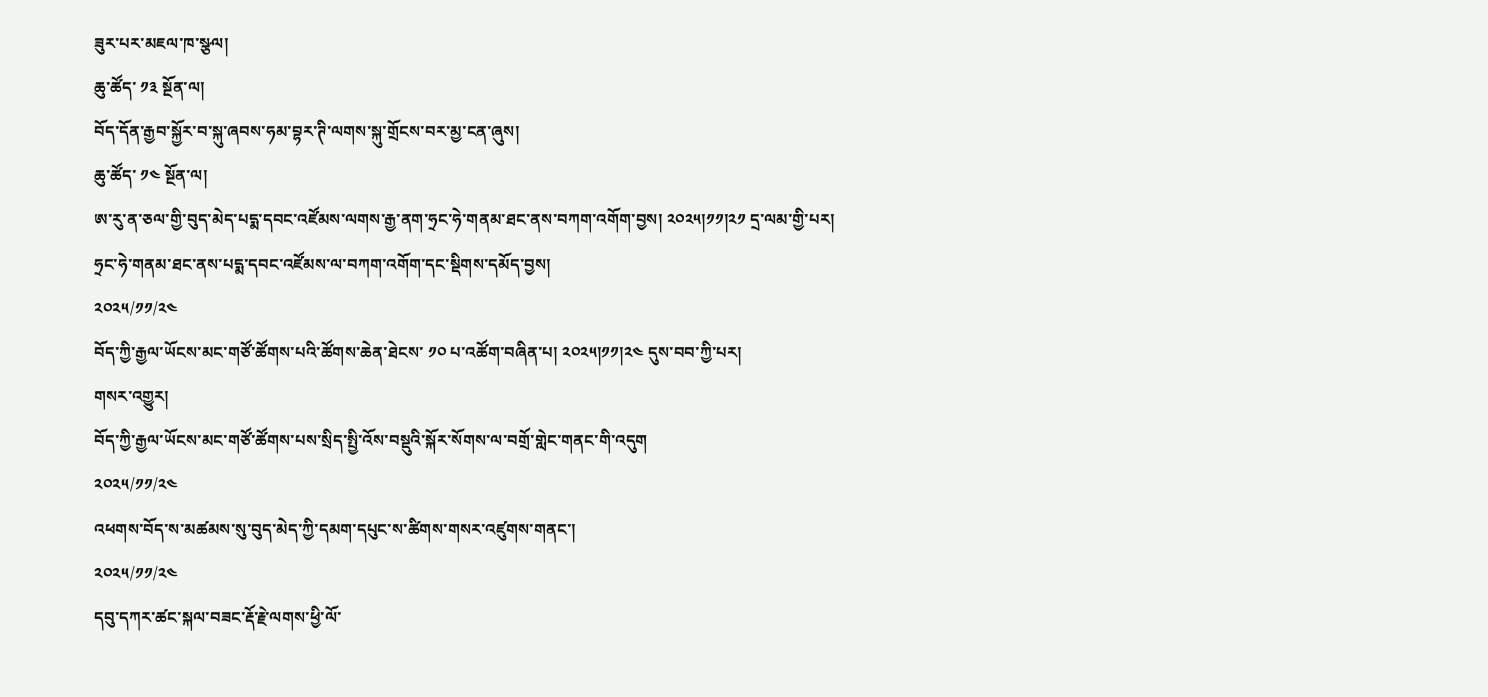ཟུར་པར་མཇལ་ཁ་སྩལ།
ཆུ་ཚོད་ ༡༣ སྔོན་ལ།
བོད་དོན་རྒྱབ་སྐྱོར་བ་སྐུ་ཞབས་ཧམ་བྷར་ཊི་ལགས་སྐུ་གྲོངས་བར་མྱ་ངན་ཞུས།
ཆུ་ཚོད་ ༡༤ སྔོན་ལ།
ཨ་རུ་ན་ཅལ་གྱི་བུད་མེད་པདྨ་དབང་འཛོམས་ལགས་རྒྱ་ནག་ཧྲང་ཧེ་གནམ་ཐང་ནས་བཀག་འགོག་བྱས། ༢༠༢༥།༡༡།༢༡ དྲ་ལམ་གྱི་པར།
ཧྲང་ཧེ་གནམ་ཐང་ནས་པདྨ་དབང་འཛོམས་ལ་བཀག་འགོག་དང་སྡིགས་དམོད་བྱས།
༢༠༢༥/༡༡/༢༤
བོད་ཀྱི་རྒྱལ་ཡོངས་མང་གཙོ་ཚོགས་པའི་ཚོགས་ཆེན་ཐེངས་ ༡༠ པ་འཚོག་བཞིན་པ། ༢༠༢༥།༡༡།༢༤ དུས་བབ་ཀྱི་པར།
གསར་འགྱུར།
བོད་ཀྱི་རྒྱལ་ཡོངས་མང་གཙོ་ཚོགས་པས་སྲིད་སྤྱི་འོས་བསྡུའི་སྐོར་སོགས་ལ་བགྲོ་གླེང་གནང་གི་འདུག
༢༠༢༥/༡༡/༢༤
འཕགས་བོད་ས་མཚམས་སུ་བུད་མེད་ཀྱི་དམག་དཔུང་ས་ཚིགས་གསར་འཛུགས་གནང་།
༢༠༢༥/༡༡/༢༤
དབུ་དཀར་ཚང་སྐལ་བཟང་རྡོ་རྗེ་ལགས་ཕྱི་ལོ་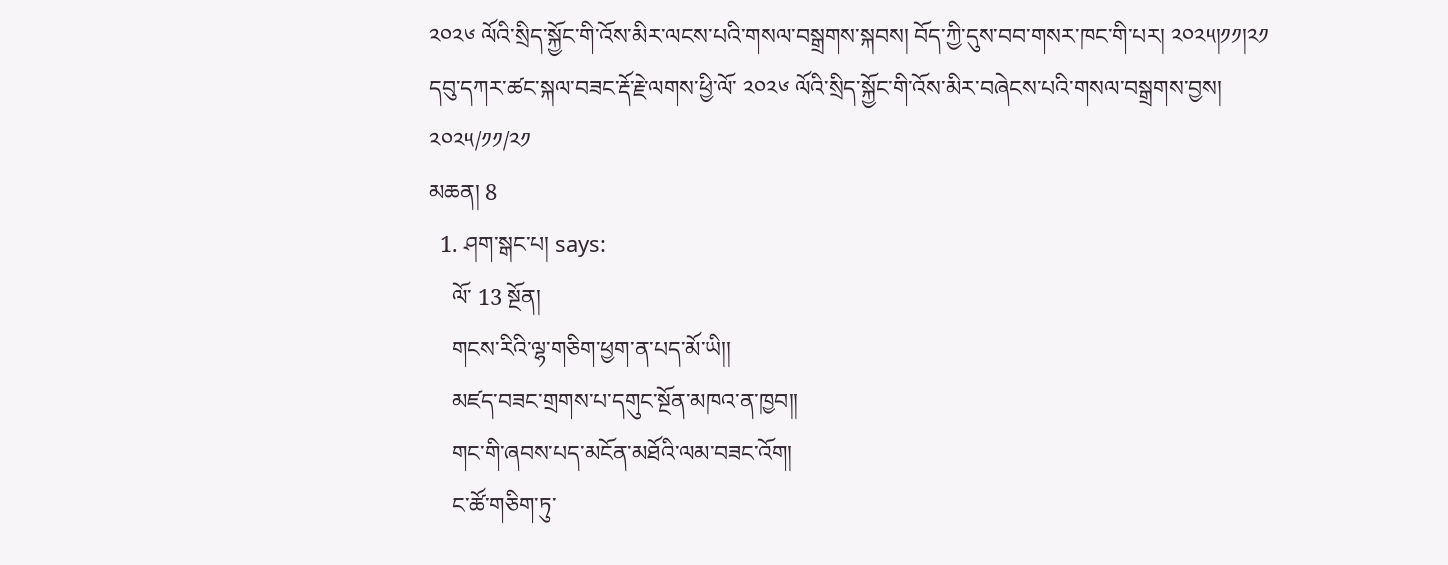༢༠༢༦ ལོའི་སྲིད་སྐྱོང་གི་འོས་མིར་ལངས་པའི་གསལ་བསྒྲགས་སྐབས། བོད་ཀྱི་དུས་བབ་གསར་ཁང་གི་པར། ༢༠༢༥།༡༡།༢༡
དབུ་དཀར་ཚང་སྐལ་བཟང་རྡོ་རྗེ་ལགས་ཕྱི་ལོ་ ༢༠༢༦ ལོའི་སྲིད་སྐྱོང་གི་འོས་མིར་བཞེངས་པའི་གསལ་བསྒྲགས་བྱས།
༢༠༢༥/༡༡/༢༡
མཆན། 8
  1. ཤག་སྒང་པ། says:
    ལོ་ 13 སྔོན།
    གངས་རིའི་ལྷ་གཅིག་ཕྱག་ན་པད་མོ་ཡི།།
    མཛད་བཟང་གྲགས་པ་དགུང་སྔོན་མཁའ་ན་ཁྱབ།།
    གང་གི་ཞབས་པད་མངོན་མཐོའི་ལམ་བཟང་འོག།
    ང་ཚོ་གཅིག་ཏུ་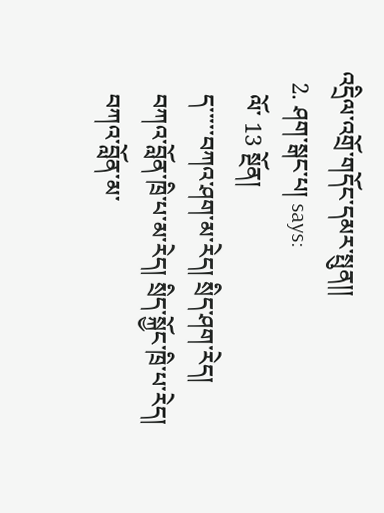འདྲིལ་འགྲོ་གདོང་དམར་སྤུན།།
  2. ཤག་སྒང་པ། says:
    ལོ་ 13 སྔོན།
    ད་་་་་བཀའ་ཤག་མ་རེད། སྲིད་ཤག་རེད།
    བཀའ་བློན་ཁྲི་པ་མ་རེད། སྲིད་སྐྱོང་ཁྲི་པ་རེད།
    བཀའ་བློན་མ་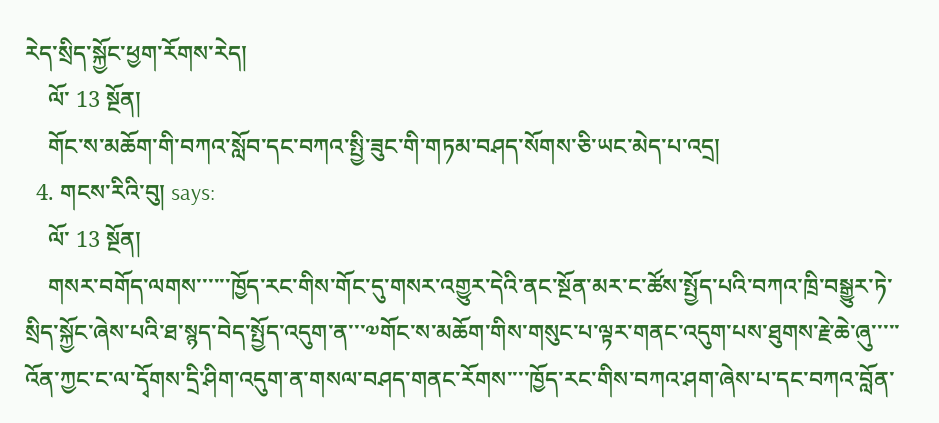རེད་སྲིད་སྐྱོང་ཕྱག་རོགས་རེད།
    ལོ་ 13 སྔོན།
    གོང་ས་མཆོག་གི་བཀའ་སློབ་དང་བཀའ་སྤྱི་ཟུང་གི་གཏམ་བཤད་སོགས་ཅི་ཡང་མེད་པ་འདྲ།
  4. གངས་རིའི་བུ། says:
    ལོ་ 13 སྔོན།
    གསར་བགོད་ལགས་་་་་་ཁྱོད་རང་གིས་གོང་དུ་གསར་འགྱུར་དེའི་ནང་སྔོན་མར་ང་ཚོས་སྤྱོད་པའི་བཀའ་ཁྲི་བསྒྱུར་ཏེ་སྲིད་སྐྱོང་ཞེས་པའི་ཐ་སྙད་བེད་སྤྱོད་འདུག་ན་་་༧གོང་ས་མཆོག་གིས་གསུང་པ་ལྟར་གནང་འདུག་པས་ཐུགས་རྗེ་ཆེ་ཞུ་་་་་འོན་ཀྱང་ང་ལ་དྭོགས་དྲི་ཤིག་འདུག་ན་གསལ་བཤད་གནང་རོགས་་་་ཁྱོད་རང་གིས་བཀའ་ཤག་ཞེས་པ་དང་བཀའ་བློན་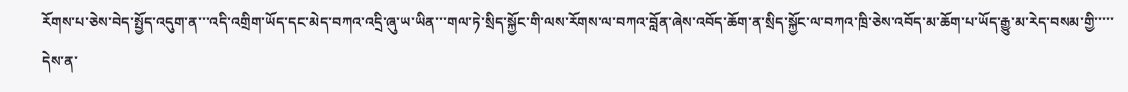རོགས་པ་ཅེས་བེད་སྤྱོད་འདུག་ན་་་འདི་འགྲིག་ཡོད་དང་མེད་བཀའ་འདྲི་ཞུ་ཡ་ཡིན་་་གལ་ཏེ་སྲིད་སྐྱོང་གི་ལས་རོགས་ལ་བཀའ་བློན་ཞེས་འབོད་ཆོག་ན་སྲིད་སྐྱོང་ལ་བཀའ་ཁྲི་ཅེས་འབོད་མ་ཆོག་པ་ཡོད་རྒྱུ་མ་རེད་བསམ་གྱི་་་་་དེས་ན་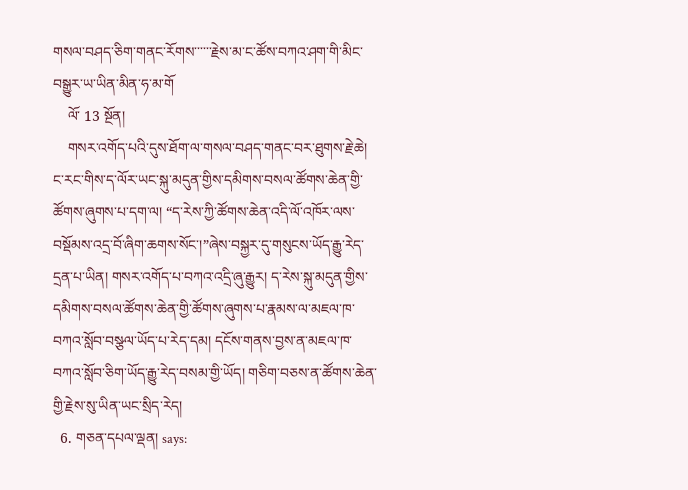གསལ་བཤད་ཅིག་གནང་རོགས་་་་་་རྗེས་མ་ང་ཚོས་བཀའ་ཤག་གི་མིང་བསྒྱུར་ཡ་ཡིན་མིན་ཧ་མ་གོ
    ལོ་ 13 སྔོན།
    གསར་འགོད་པའི་དུས་ཐོག་ལ་གསལ་བཤད་གནང་བར་ཐུགས་རྗེ་ཆེ། ང་རང་གིས་ད་ལོར་ཡང་སྐུ་མདུན་གྱིས་དམིགས་བསལ་ཚོགས་ཆེན་གྱི་ཚོགས་ཞུགས་པ་དག་ལ། “ད་རེས་ཀྱི་ཚོགས་ཆེན་འདི་ལོ་འཁོར་ལས་བསྡོམས་འདྲ་བོ་ཞིག་ཆགས་སོང་།”ཞེས་བསྐྱར་དུ་གསུངས་ཡོད་རྒྱུ་རེད་དྲན་པ་ཡིན། གསར་འགོད་པ་བཀའ་འདྲི་ཞུ་རྒྱུར། ད་རེས་སྐུ་མདུན་གྱིས་དམིགས་བསལ་ཚོགས་ཆེན་གྱི་ཚོགས་ཞུགས་པ་རྣམས་ལ་མཇལ་ཁ་བཀའ་སློབ་བསྩལ་ཡོད་པ་རེད་དམ། དངོས་གནས་བྱས་ན་མཇལ་ཁ་བཀའ་སློབ་ཅིག་ཡོད་རྒྱུ་རེད་བསམ་གྱི་ཡོད། གཅིག་བཅས་ན་ཚོགས་ཆེན་གྱི་རྗེས་སུ་ཡིན་ཡང་སྲིད་རེད།
  6. གཅན་དཔལ་ལྡན། says: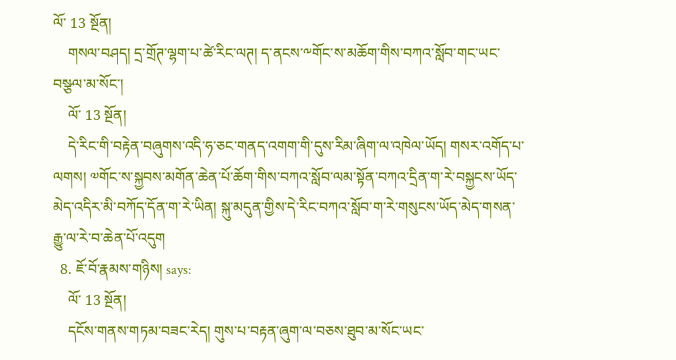ལོ་ 13 སྔོན།
    གསལ་བཤད། དྲ་གྲོཊ་ལྷག་པ་ཚེ་རིང་ལཊ། ད་ནངས་༸གོང་ས་མཆོག་གིས་བཀའ་སློབ་གང་ཡང་བསྩལ་མ་སོང་།
    ལོ་ 13 སྔོན།
    དེ་རིང་གི་བརྟེན་བཞུགས་འདི་ཧ་ཅང་གནད་འགག་གི་དུས་རིམ་ཞིག་ལ་འཁེལ་ཡོད། གསར་འགོད་པ་ལགས། ༧གོང་ས་སྐྱབས་མགོན་ཆེན་པོ་ཆོག་གིས་བཀའ་སློབ་ལམ་སྟོན་བཀའ་དྲིན་ག་རེ་བསྐྱངས་ཡོད་མེད་འདིར་མི་བཀོད་དོན་ག་རེ་ཡིན། སྐུ་མདུན་གྱིས་དེ་རིང་བཀའ་སློབ་ག་རེ་གསུངས་ཡོད་མེད་གསན་རྒྱུ་ལ་རེ་བ་ཆེན་པོ་འདུག
  8. ཇོ་བོ་རྣམས་གཉིས། says:
    ལོ་ 13 སྔོན།
    དངོས་གནས་གཏམ་བཟང་རེད། གུས་པ་བརྟན་ཞུག་ལ་བཅས་ཐུབ་མ་སོང་ཡང་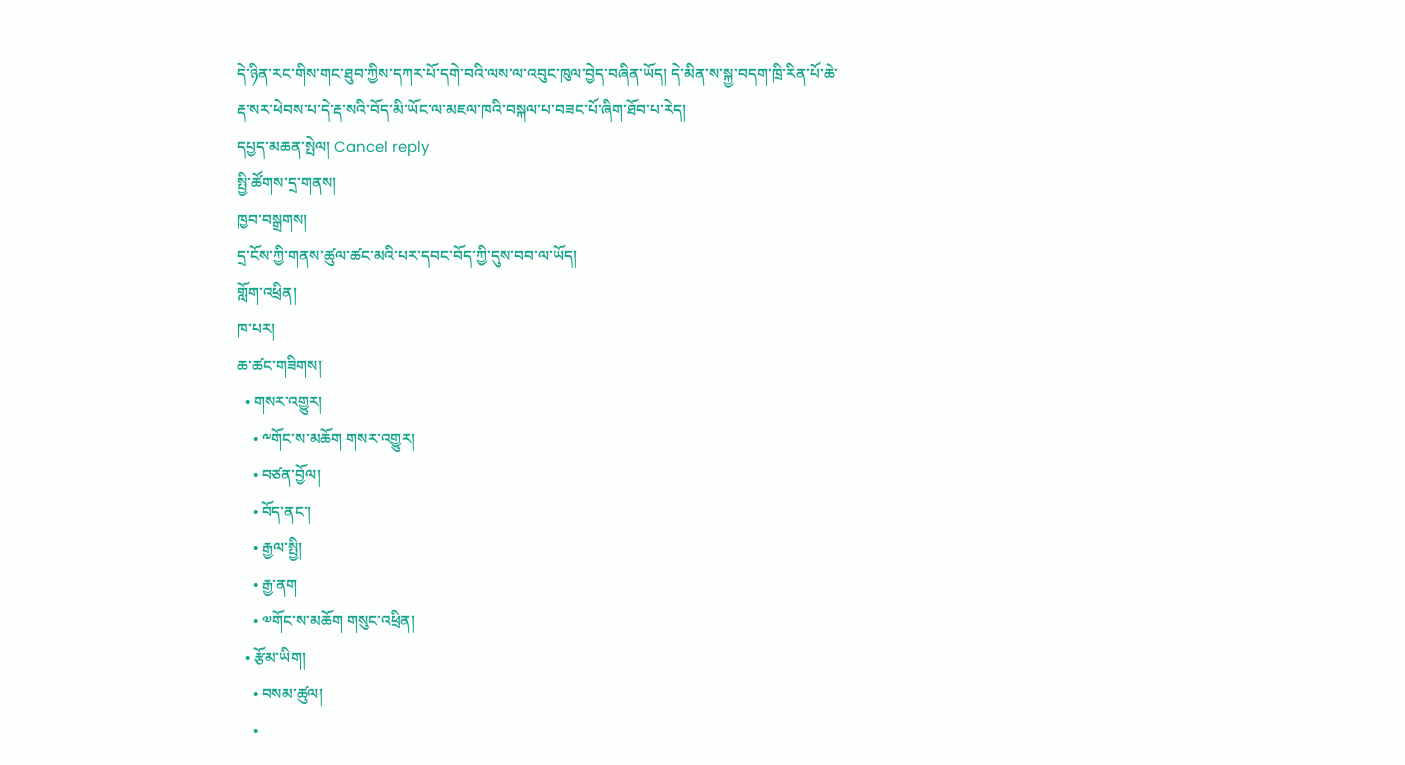དེ་ཉིན་རང་གིས་གང་ཐུབ་ཀྱིས་དཀར་པོ་དགེ་བའི་ལས་ལ་འབུང་ཁུལ་བྱེད་བཞིན་ཡོད། དེ་མིན་ས་སྐྱ་བདག་ཁྲི་རིན་པོ་ཆེ་རྡ་སར་ཕེབས་པ་དེ་རྡ་སའི་བོད་མི་ཡོང་ལ་མཇལ་ཁའི་བསྐལ་པ་བཟང་པོ་ཞིག་ཐོབ་པ་རེད།
དཔྱད་མཆན་སྤེལ། Cancel reply
སྤྱི་ཚོགས་དྲ་གནས།
ཁྱབ་བསྒྲགས།
དྲ་ངོས་ཀྱི་གནས་ཚུལ་ཚང་མའི་པར་དབང་བོད་ཀྱི་དུས་བབ་ལ་ཡོད།
གློག་འཕྲིན།
ཁ་པར།
ཆ་ཚང་གཟིགས།
  • གསར་འགྱུར།
    • ༸གོང་ས་མཆོག གསར་འགྱུར།
    • བཙན་བྱོལ།
    • བོད་ནང་།
    • རྒྱལ་སྤྱི།
    • རྒྱ་ནག
    • ༧གོང་ས་མཆོག གསུང་འཕྲིན།
  • རྩོམ་ཡིག།
    • བསམ་ཚུལ།
    •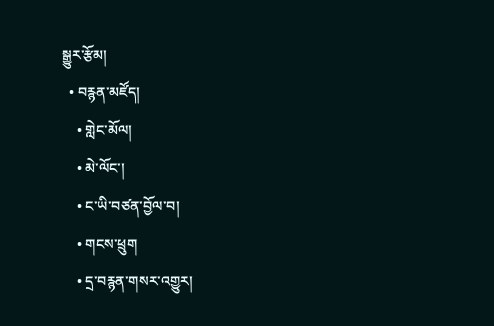སྒྱུར་རྩོམ།
  • བརྙན་མཛོད།
    • གླེང་མོལ།
    • མེ་ལོང་།
    • ང་ཡི་བཙན་བྱོལ་བ།
    • གངས་ཕྲུག
    • དྲ་བརྙན་གསར་འགྱུར།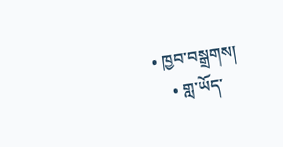• ཁྱབ་བསྒྲགས།
    • གླ་ཡོད་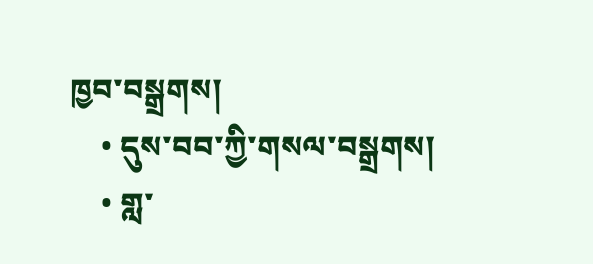ཁྱབ་བསྒྲགས།
    • དུས་བབ་ཀྱི་གསལ་བསྒྲགས།
    • གླ་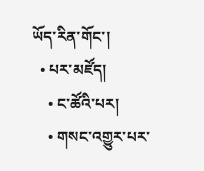ཡོད་རིན་གོང་།
  • པར་མཛོད།
    • ང་ཚོའི་པར།
    • གསང་འགྱུར་པར་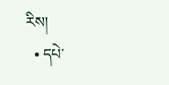རིས།
  • དཔེ་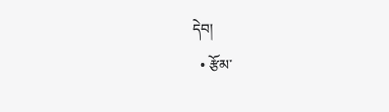དེབ།
  • རྩོམ་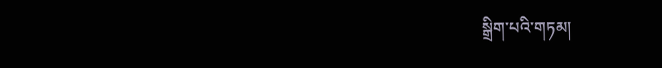སྒྲིག་པའི་གཏམ།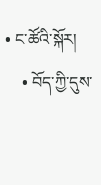• ང་ཚོའི་སྐོར།
    • བོད་ཀྱི་དུས་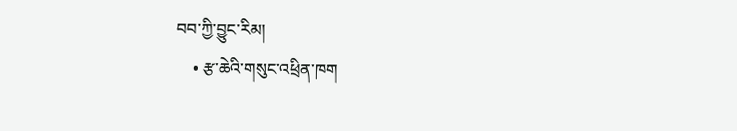བབ་ཀྱི་བྱུང་རིམ།
    • རྩ་ཆེའི་གསུང་འཕྲིན་ཁག